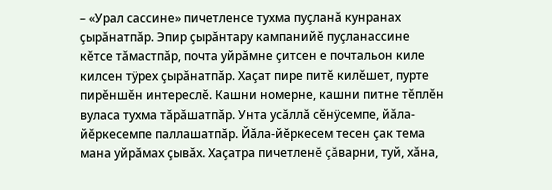– «Урал сассине» пичетленсе тухма пуçланă кунранах çырăнатпăр. Эпир çырăнтару кампанийĕ пуçланассине кĕтсе тăмастпăр, почта уйрăмне çитсен е почтальон киле килсен тÿрех çырăнатпăр. Хаçат пире питĕ килĕшет, пурте пирĕншĕн интереслĕ. Кашни номерне, кашни питне тĕплĕн вуласа тухма тăрăшатпăр. Унта усăллă сĕнÿсемпе, йăла-йĕркесемпе паллашатпăр. Йăла-йĕркесем тесен çак тема мана уйрăмах çывăх. Хаçатра пичетленĕ çăварни, туй, хăна,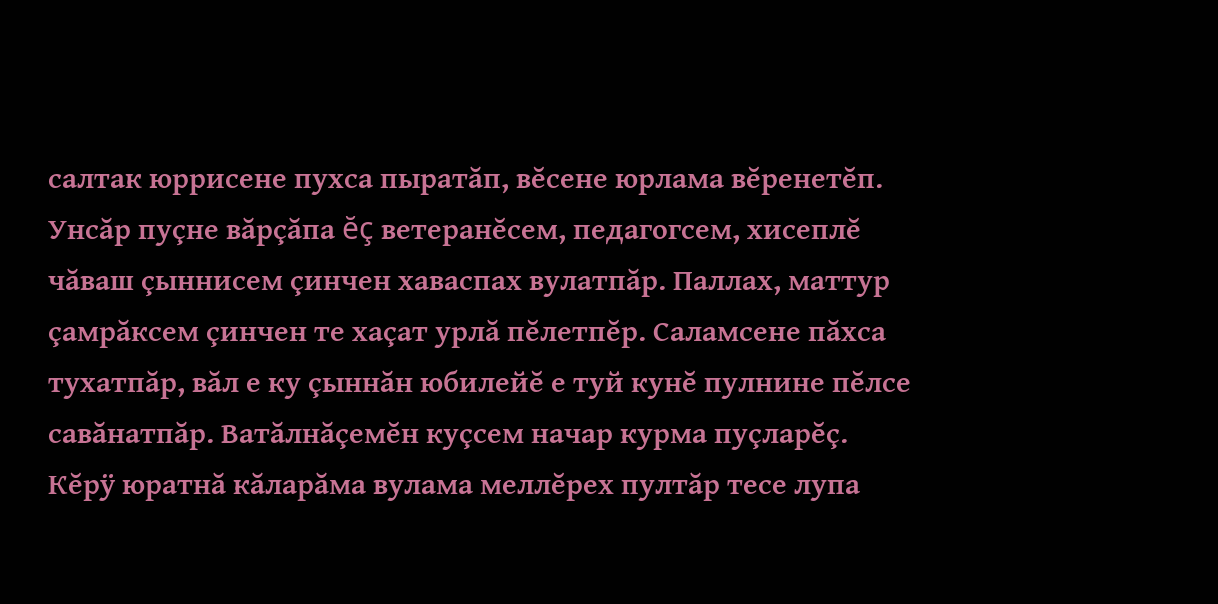салтак юррисене пухса пыратăп, вĕсене юрлама вĕренетĕп. Унсăр пуçне вăрçăпа ĕç ветеранĕсем, педагогсем, хисеплĕ чăваш çыннисем çинчен хаваспах вулатпăр. Паллах, маттур çамрăксем çинчен те хаçат урлă пĕлетпĕр. Саламсене пăхса тухатпăр, вăл е ку çыннăн юбилейĕ е туй кунĕ пулнине пĕлсе савăнатпăр. Ватăлнăçемĕн куçсем начар курма пуçларĕç. Кĕрÿ юратнă кăларăма вулама меллĕрех пултăр тесе лупа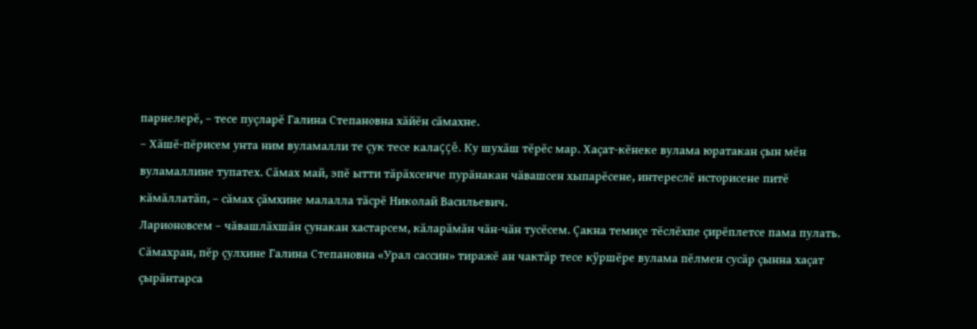парнелерĕ, – тесе пуçларĕ Галина Степановна хăйĕн сăмахне.
– Хăшĕ-пĕрисем унта ним вуламалли те çук тесе калаççĕ. Ку шухăш тĕрĕс мар. Хаçат-кĕнеке вулама юратакан çын мĕн вуламаллине тупатех. Сăмах май, эпĕ ытти тăрăхсенче пурăнакан чăвашсен хыпарĕсене, интереслĕ историсене питĕ кăмăллатăп, – сăмах çăмхине малалла тăсрĕ Николай Васильевич.
Ларионовсем – чăвашлăхшăн çунакан хастарсем, кăларăмăн чăн-чăн тусĕсем. Çакна темиçе тĕслĕхпе çирĕплетсе пама пулать. Сăмахран, пĕр çулхине Галина Степановна «Урал сассин» тиражĕ ан чактăр тесе кÿршĕре вулама пĕлмен сусăр çынна хаçат çырăнтарса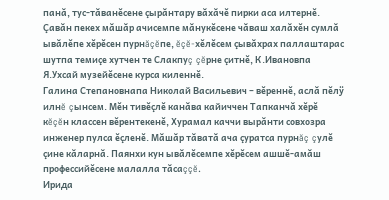панă, тус-тăванĕсене çырăнтару вăхăчĕ пирки аса илтернĕ. Çавăн пекех мăшăр ачисемпе мăнукĕсене чăваш халăхĕн сумлă ывăлĕпе хĕрĕсен пурнăçĕпе, ĕçĕ-хĕлĕсем çывăхрах паллаштарас шутпа темиçе хутчен те Слакпуç çĕрне çитнĕ, К.Ивановпа Я.Ухсай музейĕсене курса киленнĕ.
Галина Степановнапа Николай Васильевич – вĕреннĕ, аслă пĕлÿ илнĕ çынсем. Мĕн тивĕçлĕ канăва кайиччен Тапканчă хĕрĕ кĕçĕн классен вĕрентекенĕ, Хурамал каччи вырăнти совхозра инженер пулса ĕçленĕ. Мăшăр тăватă ача çуратса пурнăç çулĕ çине кăларнă. Паянхи кун ывăлĕсемпе хĕрĕсем ашшĕ-амăш профессийĕсене малалла тăсаççĕ.
Ирида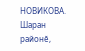НОВИКОВА.
Шаран районĕ,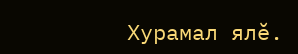Хурамал ялĕ.